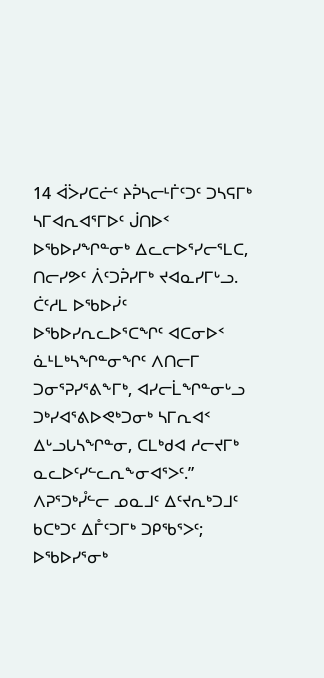14 ᐋᐴᓯᑕᓖᑦ ᔨᕉᓴᓕᒻᒦᑦᑐᑦ ᑐᓴᕋᒥᒃ ᓴᒥᐊᕆᐊᕐᒥᐅᑦ ᒎᑎᐅᑉ ᐅᖃᐅᓯᖏᓐᓂᒃ ᐃᓚᓕᐅᕐᓯᓕᕐᒪᑕ, ᑎᓕᓯᕗᑦ ᐲᑦᑐᕉᓯᒥᒃ ᔪᐊᓇᓯᒥᒡᓗ.
ᑖᑦᓱᒪ ᐅᖃᐅᓰᑦ ᐅᖃᐅᓯᕆᓚᐅᕐᑕᖏᑦ ᐊᑕᓂᐅᑉ ᓈᒻᒪᒃᓴᖏᓐᓂᖏᑦ ᐱᑎᓕᒥ ᑐᓂᕐᕈᓯᕐᕕᖕᒥᒃ, ᐊᓯᓕᒫᖏᓐᓂᒡᓗ ᑐᒃᓯᐊᕐᕕᐅᕙᒃᑐᓂᒃ ᓴᒥᕆᐊᑉ ᐃᒡᓗᒐᓴᖏᓐᓂ, ᑕᒪᒃᑯᐊ ᓱᓕᔪᒥᒃ ᓇᓚᐅᑦᓯᓪᓚᕆᖕᓂᐊᕐᐳᑦ.”
ᐱᕈᕐᑐᒃᓮᓪᓕ ᓄᓇᒧᑦ ᐃᑦᔪᕆᒃᑐᒧᑦ ᑲᑕᒃᑐᑦ ᐃᒤᑦᑐᒥᒃ ᑐᑭᖃᕐᐳᑦ; ᐅᖃᐅᓯᕐᓂᒃ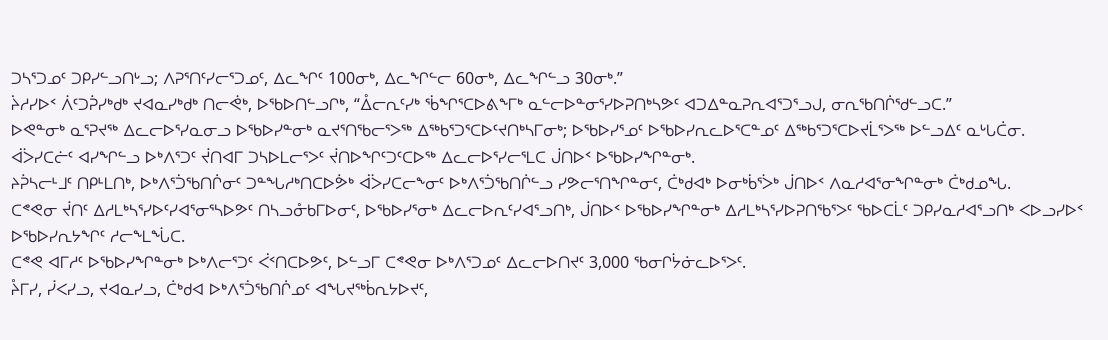ᑐᓴᕐᑐᓄᑦ ᑐᑭᓯᓪᓗᑎᒡᓗ; ᐱᕈᕐᑎᑦᓯᓕᕐᑐᓄᑦ, ᐃᓚᖏᑦ 100ᓂᒃ, ᐃᓚᖏᓪᓕ 60ᓂᒃ, ᐃᓚᖏᓪᓗ 30ᓂᒃ.”
ᔩᓱᓯᐅᑉ ᐲᑦᑐᕉᓯᒃᑯᒃ ᔪᐊᓇᓯᒃᑯᒃ ᑎᓕᕚᒃ, ᐅᖃᐅᑎᓪᓗᒋᒃ, “ᐂᓕᕆᑦᓯᒃ ᖄᖏᕐᑕᐅᕕᖕᒥᒃ ᓇᓪᓕᐅᓐᓂᕐᓯᐅᕈᑎᒃᓴᕗᑦ ᐊᑐᐃᓐᓇᕈᕆᐊᕐᑐᕐᓗᒍ, ᓂᕆᖃᑎᒌᖁᓪᓗᑕ.”
ᐅᕙᓐᓂᒃ ᓇᕐᕈᔪᖅ ᐃᓚᓕᐅᕐᓯᓇᓂᓗ ᐅᖃᐅᓯᓐᓂᒃ ᓇᔪᕐᑎᖃᓕᕐᐳᖅ ᐃᖅᑲᕐᑐᕐᑕᐅᑦᔪᑎᒃᓴᒥᓂᒃ; ᐅᖃᐅᓯᕐᓄᑦ ᐅᖃᐅᓯᕆᓚᐅᕐᑕᓐᓄᑦ ᐃᖅᑲᕐᑐᕐᑕᐅᔪᒫᕐᐳᖅ ᐅᓪᓗᐃᑦ ᓇᒡᒐᑖᓂ.
ᐋᐴᓯᑕᓖᑦ ᐊᓯᖏᓪᓗ ᐅᒃᐱᕐᑐᑦ ᔫᑎᐊᒥ ᑐᓴᐅᒪᓕᕐᐳᑦ ᔫᑎᐅᖏᑦᑐᑦᑕᐅᖅ ᐃᓚᓕᐅᕐᓯᓕᕐᒪᑕ ᒎᑎᐅᑉ ᐅᖃᐅᓯᖏᓐᓂᒃ.
ᔨᕉᓴᓕᒻᒧᑦ ᑎᑭᒻᒪᑎᒃ, ᐅᒃᐱᕐᑑᖃᑎᒌᓂᑦ ᑐᓐᖓᓱᒃᑎᑕᐅᕘᒃ ᐋᐴᓯᑕᓕᖕᓂᑦ ᐅᒃᐱᕐᑑᖃᑎᒌᓪᓗ ᓯᕗᓕᕐᑎᖏᓐᓂᑦ, ᑖᒃᑯᐊᒃ ᐅᓂᒃᑳᕐᐴᒃ ᒎᑎᐅᑉ ᐱᓇᓱᐊᕐᓂᖏᓐᓂᒃ ᑖᒃᑯᓄᖓ.
ᑕᕝᕙᓂ ᔫᑎᑦ ᐃᓱᒪᒃᓴᕐᓯᐅᑦᓯᐊᕐᓂᕐᓴᐅᕗᑦ ᑎᓴᓗᓁᑲᒥᐅᓂᑦ, ᐅᖃᐅᓯᕐᓂᒃ ᐃᓚᓕᐅᕆᑦᓯᐊᕐᓗᑎᒃ, ᒎᑎᐅᑉ ᐅᖃᐅᓯᖏᓐᓂᒃ ᐃᓱᒪᒃᓴᕐᓯᐅᕈᑎᖃᕐᐳᑦ ᖃᐅᑕᒫᑦ ᑐᑭᓯᓇᓱᐊᕐᓗᑎᒃ ᐸᐅᓗᓯᐅᑉ ᐅᖃᐅᓯᕆᔭᖏᑦ ᓱᓕᖕᒪᖔᑕ.
ᑕᕝᕙ ᐊᒥᓱᑦ ᐅᖃᐅᓯᖏᓐᓂᒃ ᐅᒃᐱᓕᕐᑐᑦ ᐹᑉᑎᑕᐅᕗᑦ, ᐅᓪᓗᒥ ᑕᕝᕙᓂ ᐅᒃᐱᕐᑐᓄᑦ ᐃᓚᓕᐅᑎᔪᑦ 3,000 ᖃᓂᒋᔮᓃᓚᐅᕐᐳᑦ.
ᔧᒥᓯ, ᓰᐸᓯᓗ, ᔪᐊᓇᓯᓗ, ᑖᒃᑯᐊ ᐅᒃᐱᕐᑑᖃᑎᒌᓄᑦ ᐊᖓᔪᖅᑳᕆᔭᐅᔪᑦ,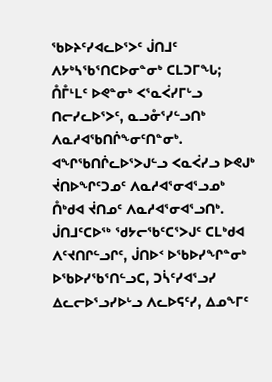ᖃᐅᔨᑦᓯᐊᓚᐅᕐᐳᑦ ᒎᑎᒧᑦ ᐱᔭᒃᓴᖃᕐᑎᑕᐅᓂᓐᓂᒃ ᑕᒪᑐᒥᖓ; ᑍᒤᒻᒪᑦ ᐅᕙᓐᓂᒃ ᐸᕐᓇᐹᓯᒥᒡᓗ ᑎᓕᓯᓚᐅᕐᐳᑦ, ᓇᓗᓁᕐᓯᓪᓗᑎᒃ ᐱᓇᓱᐊᖃᑎᒌᖕᓂᑦᑎᓐᓂᒃ. ᐊᖏᖃᑎᒌᓚᐅᕐᐳᒍᓪᓗ ᐸᓇᐹᓯᓗ ᐅᕙᒍᒃ ᔫᑎᐅᖏᑦᑐᓄᑦ ᐱᓇᓱᐊᕐᓂᐊᕐᓗᓄᒃ ᑍᒃᑯᐊ ᔫᑎᓄᑦ ᐱᓇᓱᐊᕐᓂᐊᕐᓗᑎᒃ.
ᒎᑎᒧᑦᑕᐅᖅ ᖁᔭᓕᖃᑦᑕᕐᐳᒍᑦ ᑕᒪᒃᑯᐊ ᐱᑦᔪᑎᒋᓪᓗᒋᑦ, ᒎᑎᐅᑉ ᐅᖃᐅᓯᖏᓐᓂᒃ ᐅᖃᐅᓯᖃᕐᑎᓪᓗᑕ, ᑐᓵᑦᓯᐊᕐᓗᓯ ᐃᓚᓕᐅᕐᓗᓯᐅᒡᓗ ᐱᓚᐅᕋᑦᓯ, ᐃᓄᖕᒥᑦ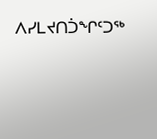ᐱᓯᒪᔪᑎᑑᖏᑦᑐᖅ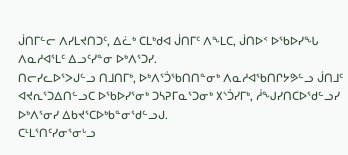ᒎᑎᒥᓪᓕ ᐱᓯᒪᔪᑎᑐᑦ, ᐃᓛᒃ ᑕᒪᒃᑯᐊ ᒎᑎᒥᑦ ᐱᖕᒪᑕ, ᒎᑎᐅᑉ ᐅᖃᐅᓯᖓ ᐱᓇᓱᐊᕐᒪᑦ ᐃᓗᑦᓯᓐᓂ ᐅᒃᐱᕐᑐᓯ.
ᑎᓕᓯᓚᐅᕐᐳᒍᓪᓗ ᑎᒧᑎᒥᒃ, ᐅᒃᐱᕐᑑᖃᑎᑎᓐᓂᒃ ᐱᓇᓱᐊᖃᑎᒋᔭᕗᓪᓗ ᒎᑎᒧᑦ ᐊᔪᕆᕐᑐᐃᑎᓪᓗᑕ ᐅᖃᐅᓯᕐᓂᒃ ᑐᓴᕈᒥᓇᕐᑐᓂᒃ ᙭ᔅᑑᓯᒥᒃ, ᓲᖑᓯᑎᑕᐅᖁᓪᓗᓯ ᐅᒃᐱᕐᓂᓯ ᐃᑲᔪᕐᑕᐅᒃᑲᓐᓂᖁᓪᓗᒍ.
ᑕᒻᒪᕐᑎᑦᓯᓂᕐᓂᒡᓗ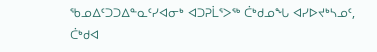ᖃᓄᐃᑦᑐᑐᐃᓐᓇᑦᓯᐊᓂᒃ ᐊᑐᕈᒫᕐᐳᖅ ᑖᒃᑯᓄᖓ ᐊᓯᐅᔪᒃᓴᓄᑦ, ᑖᒃᑯᐊ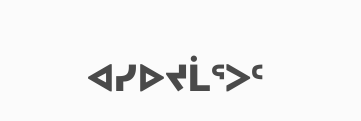ᐊᓯᐅᔪᒫᕐᐳᑦ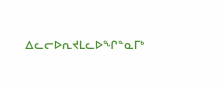ᐃᓚᓕᐅᕆᔪᒪᓚᐅᖏᓐᓇᒥᒃ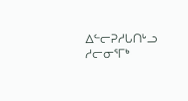ᐃᓪᓕᕈᓱᒐᑎᒡᓗ ᓱᓕᓂᕐᒥᒃ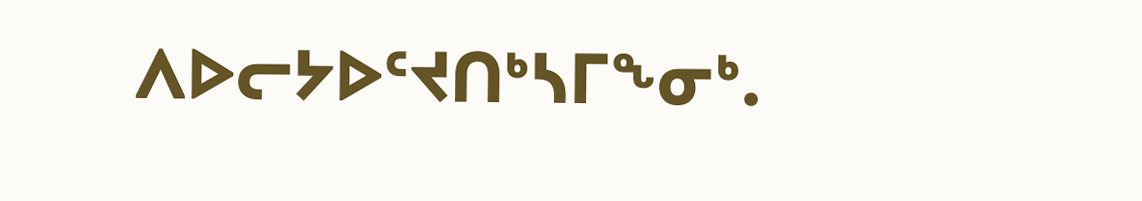ᐱᐅᓕᔭᐅᑦᔪᑎᒃᓴᒥᖕᓂᒃ.